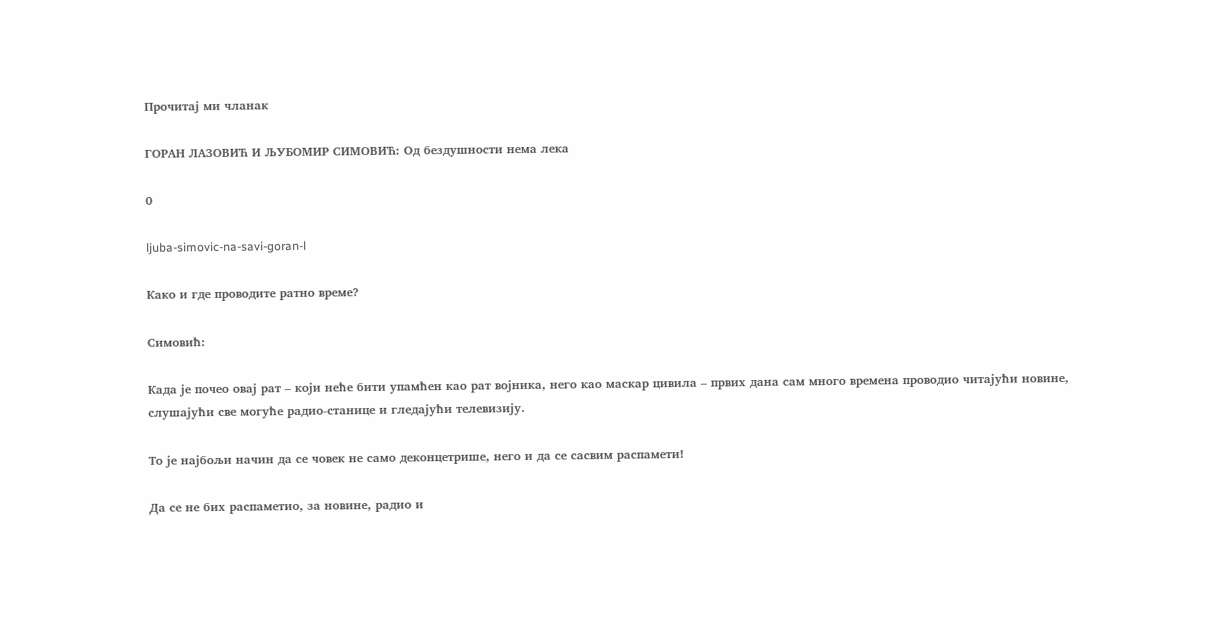Прочитај ми чланак

ГОРАН ЛАЗОВИЋ И ЉУБОМИР СИМОВИЋ: Од бездушности нема лека

0

ljuba-simovic-na-savi-goran-l

Како и где проводите ратно време?

Симовић:

Када је почео овај рат – који неће бити упамћен као рат војника, него као маскар цивила – првих дана сам много времена проводио читајући новине, слушајући све могуће радио-станице и гледајући телевизију.

То је најбољи начин да се човек не само деконцетрише, него и да се сасвим распамети!

Да се не бих распаметио, за новине, радио и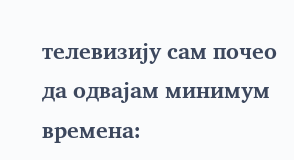телевизију сам почео да одвајам минимум времена: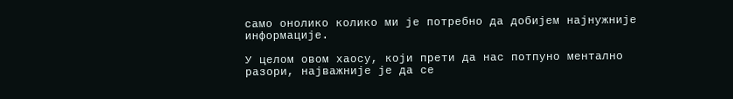само онолико колико ми је потребно да добијем најнужније информације.

У целом овом хаосу, који прети да нас потпуно ментално разори, најважније је да се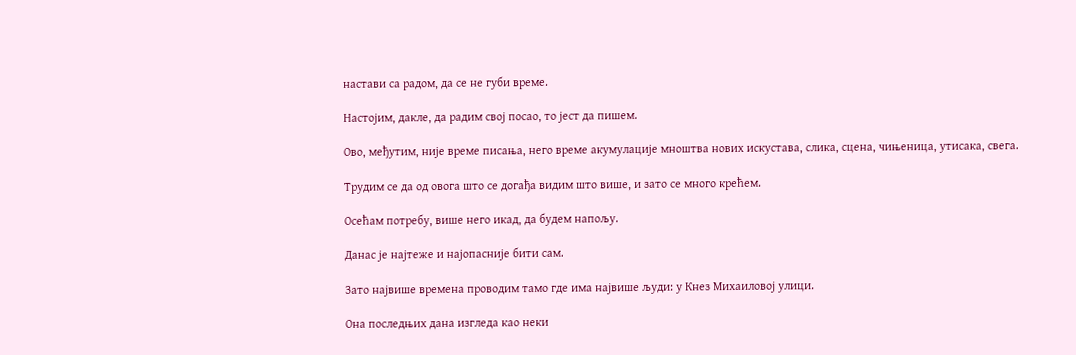настави са радом, да се не губи време.

Настојим, дакле, да радим свој посао, то јест да пишем.

Ово, међутим, није време писања, него време акумулације мноштва нових искустава, слика, сцена, чињеница, утисака, свега.

Трудим се да од овога што се догађа видим што више, и зато се много крећем.

Осећам потребу, више него икад, да будем напољу.

Данас је најтеже и најопасније бити сам.

Зато највише времена проводим тамо где има највише људи: у Кнез Михаиловој улици.

Она последњих дана изгледа као неки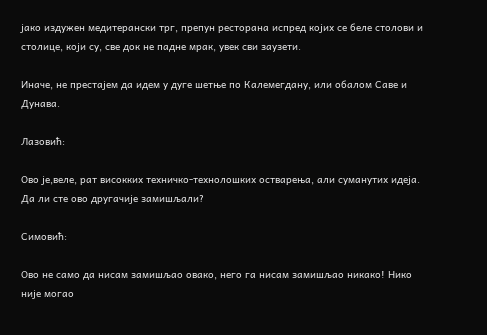јако издужен медитерански трг, препун ресторана испред којих се беле столови и столице, који су, све док не падне мрак, увек сви заузети.

Иначе, не престајем да идем у дуге шетње по Калемегдану, или обалом Саве и Дунава.

Лазовић:

Ово је,веле, рат високких техничко-технолошких остварења, али суманутих идеја. Да ли сте ово другачије замишљали?

Симовић:

Ово не само да нисам замишљао овако, него га нисам замишљао никако! Нико није могао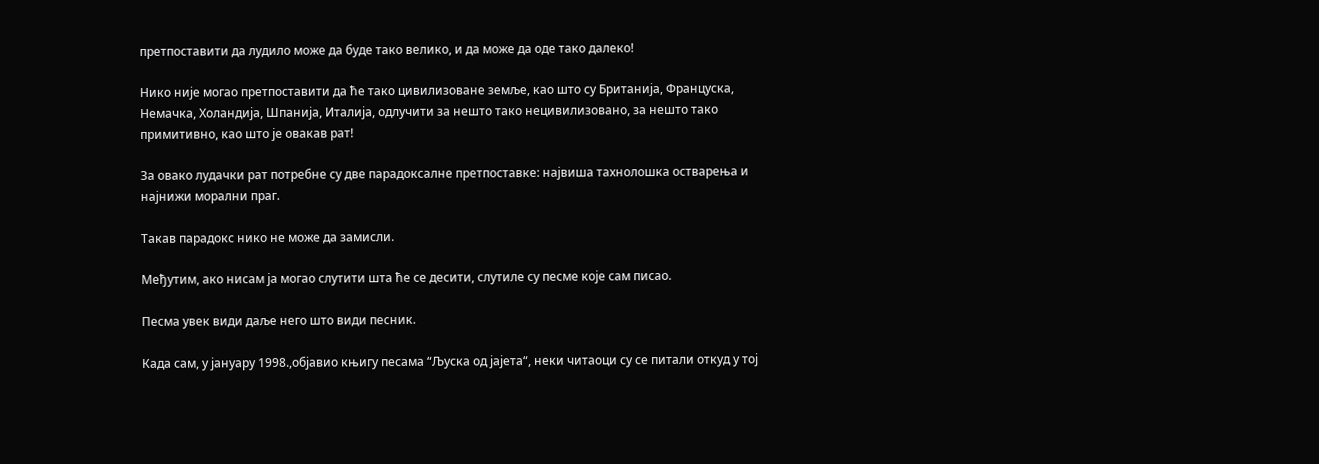претпоставити да лудило може да буде тако велико, и да може да оде тако далеко!

Нико није могао претпоставити да ће тако цивилизоване земље, као што су Британија, Француска, Немачка, Холандија, Шпанија, Италија, одлучити за нешто тако нецивилизовано, за нешто тако примитивно, као што је овакав рат!

За овако лудачки рат потребне су две парадоксалне претпоставке: највиша тахнолошка остварења и најнижи морални праг.

Такав парадокс нико не може да замисли.

Међутим, ако нисам ја могао слутити шта ће се десити, слутиле су песме које сам писао.

Песма увек види даље него што види песник.

Када сам, у јануару 1998.,објавио књигу песама “Љуска од јајета“, неки читаоци су се питали откуд у тој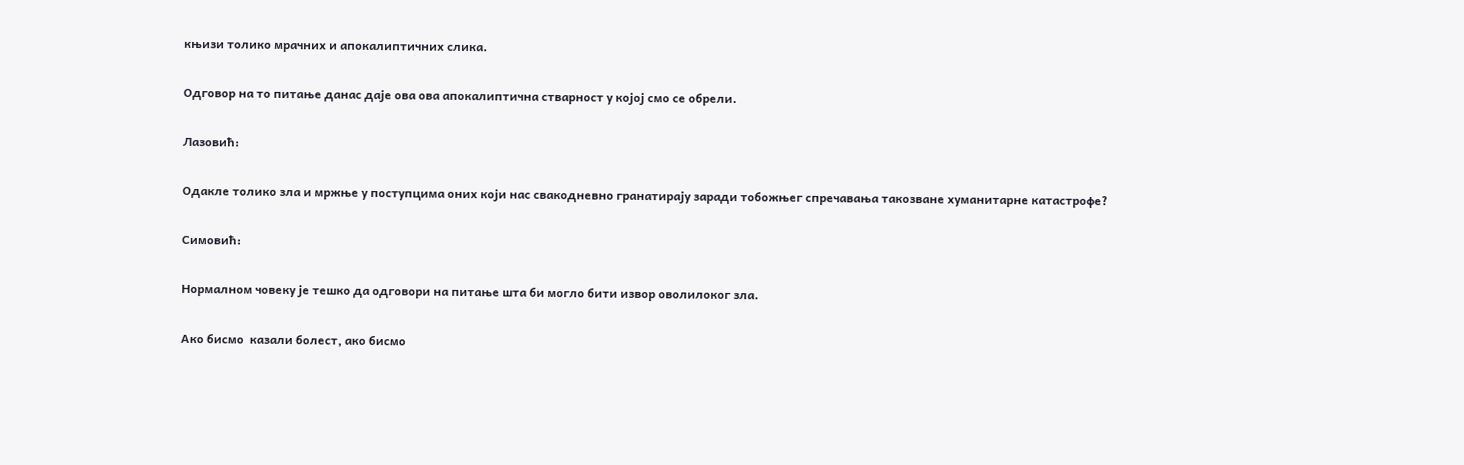књизи толико мрачних и апокалиптичних слика.

Одговор на то питање данас даје ова ова апокалиптична стварност у којој смо се обрели.

Лазовић:

Одакле толико зла и мржње у поступцима оних који нас свакодневно гранатирају заради тобожњег спречавања такозване хуманитарне катастрофе?

Симовић:

Нормалном човеку је тешко да одговори на питање шта би могло бити извор оволилоког зла.

Ако бисмо  казали болест, ако бисмо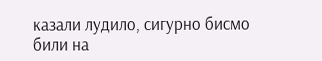казали лудило, сигурно бисмо били на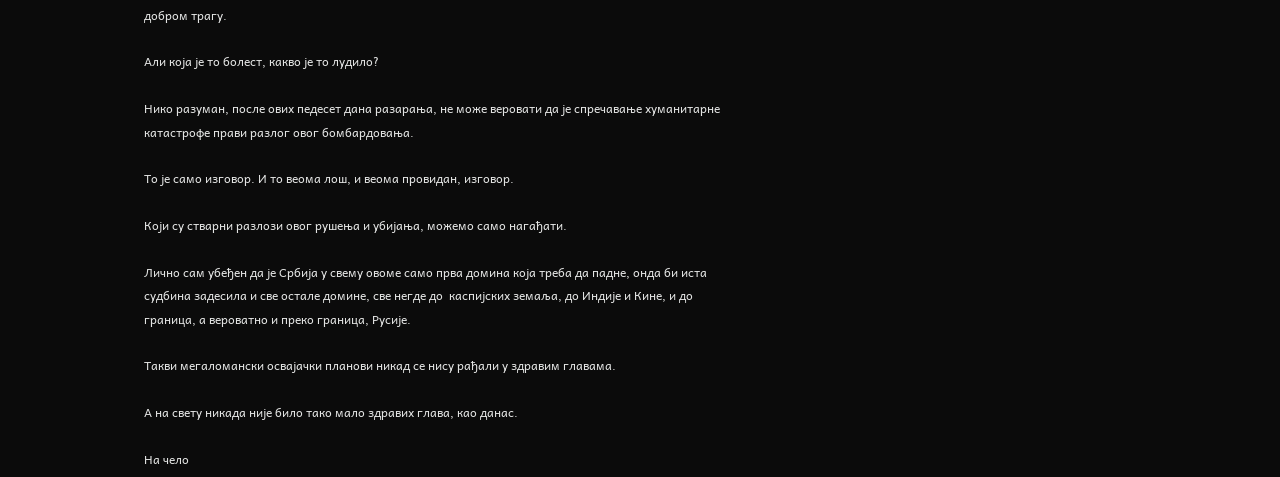добром трагу.

Али која је то болест, какво је то лудило?

Нико разуман, после ових педесет дана разарања, не може веровати да је спречавање хуманитарне катастрофе прави разлог овог бомбардовања.

То је само изговор. И то веома лош, и веома провидан, изговор.

Који су стварни разлози овог рушења и убијања, можемо само нагађати.

Лично сам убеђен да је Србија у свему овоме само прва домина која треба да падне, онда би иста судбина задесила и све остале домине, све негде до  каспијских земаља, до Индије и Кине, и до граница, а вероватно и преко граница, Русије.

Такви мегаломански освајачки планови никад се нису рађали у здравим главама.

А на свету никада није било тако мало здравих глава, као данас.

На чело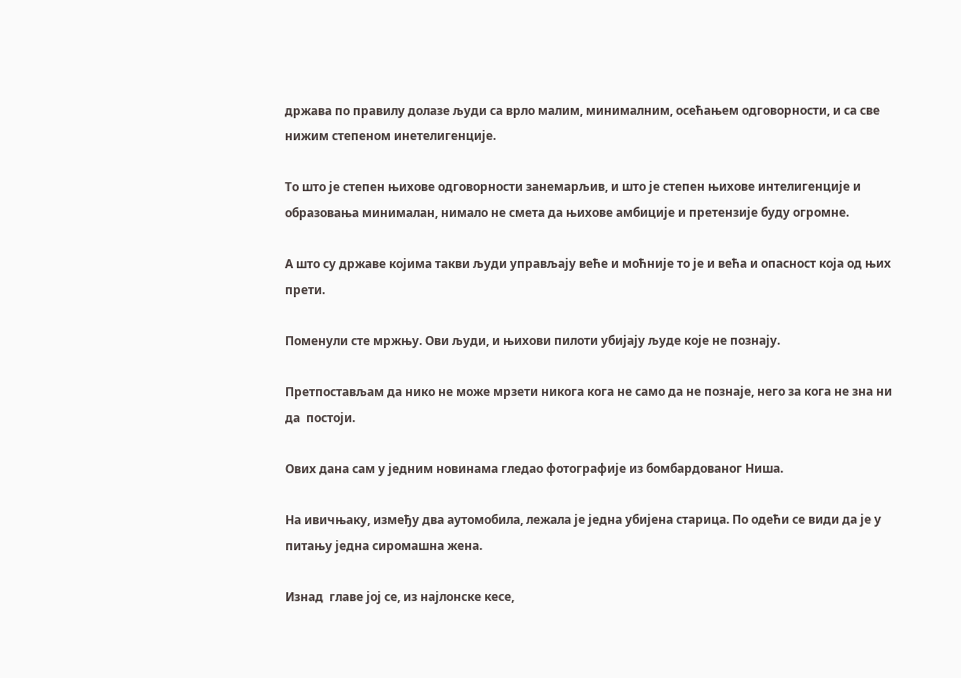држава по правилу долазе људи са врло малим, минималним, осећањем одговорности, и са све нижим степеном инетелигенције.

То што је степен њихове одговорности занемарљив, и што је степен њихове интелигенције и образовања минималан, нимало не смета да њихове амбиције и претензије буду огромне.

А што су државе којима такви људи управљају веће и моћније то је и већа и опасност која од њих прети.

Поменули сте мржњу. Ови људи, и њихови пилоти убијају људе које не познају.

Претпостављам да нико не може мрзети никога кога не само да не познаје, него за кога не зна ни да  постоји.

Ових дана сам у једним новинама гледао фотографије из бомбардованог Ниша.

На ивичњаку, између два аутомобила, лежала је једна убијена старица. По одећи се види да је у питању једна сиромашна жена.

Изнад  главе јој се, из најлонске кесе,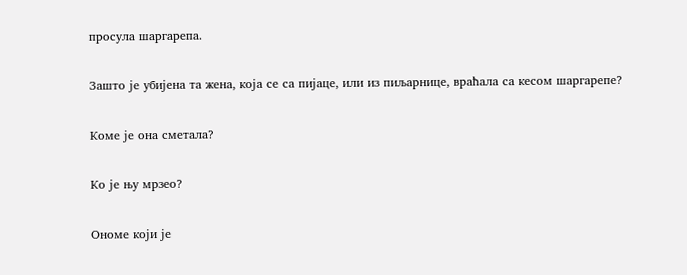просула шаргарепа.

Зашто је убијена та жена, која се са пијаце, или из пиљарнице, враћала са кесом шаргарепе?

Коме је она сметала?

Ко је њу мрзео?

Ономе који је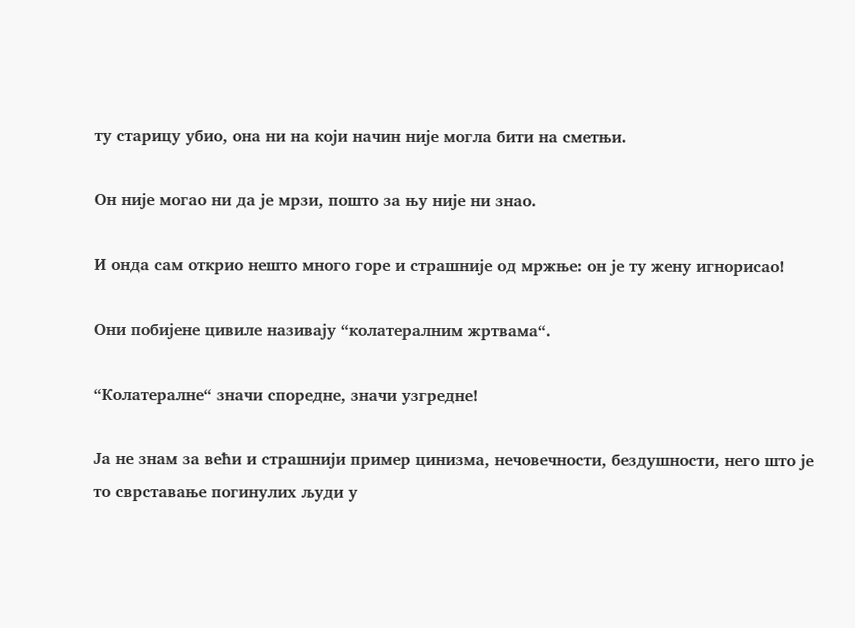ту старицу убио, она ни на који начин није могла бити на сметњи.

Он није могао ни да је мрзи, пошто за њу није ни знао.

И онда сам открио нешто много горе и страшније од мржње: он је ту жену игнорисао!

Они побијене цивиле називају “колатералним жртвама“.

“Колатералне“ значи споредне, значи узгредне!

Ја не знам за већи и страшнији пример цинизма, нечовечности, бездушности, него што је то сврставање погинулих људи у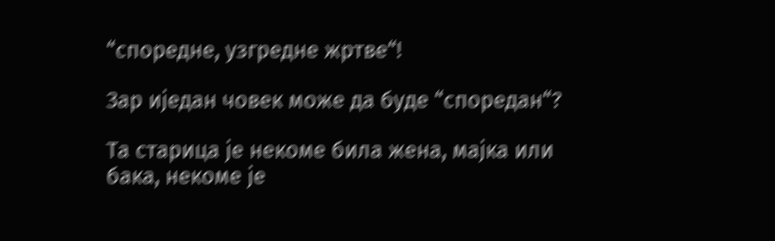“споредне, узгредне жртве“!

Зар иједан човек може да буде “споредан“?

Та старица је некоме била жена, мајка или бака, некоме је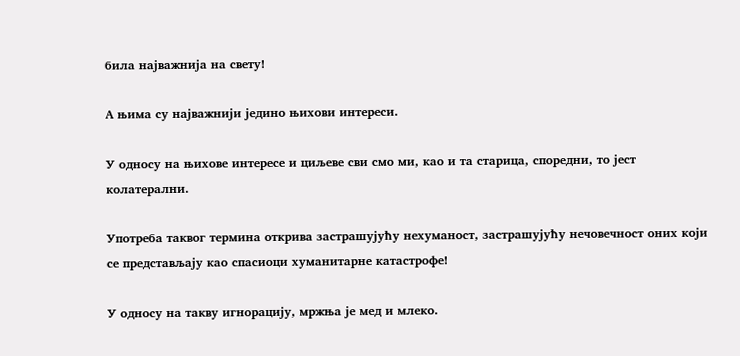била најважнија на свету!

А њима су најважнији једино њихови интереси.

У односу на њихове интересе и циљеве сви смо ми, као и та старица, споредни, то јест колатерални.

Употреба таквог термина открива застрашујућу нехуманост, застрашујућу нечовечност оних који се представљају као спасиоци хуманитарне катастрофе!

У односу на такву игнорацију, мржња је мед и млеко.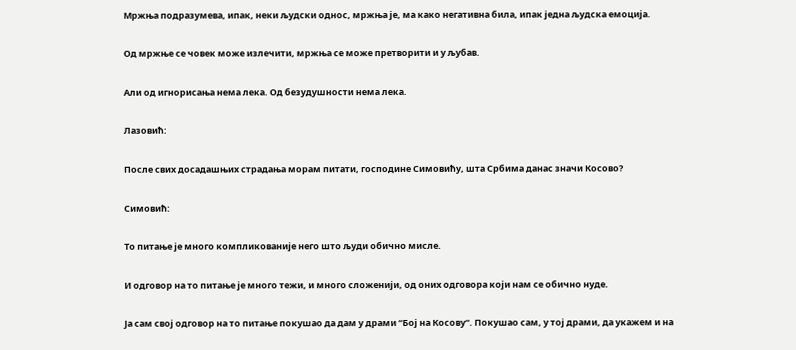Мржња подразумева, ипак, неки људски однос, мржња је, ма како негативна била, ипак једна људска емоција.

Од мржње се човек може излечити, мржња се може претворити и у љубав.

Али од игнорисања нема лека. Од безудушности нема лека.

Лазовић:

После свих досадашњих страдања морам питати, господине Симовићу, шта Србима данас значи Косово?

Симовић:

То питање је много компликованије него што људи обично мисле.

И одговор на то питање је много тежи, и много сложенији, од оних одговора који нам се обично нуде.

Ја сам свој одговор на то питање покушао да дам у драми “Бој на Косову“. Покушао сам, у тој драми, да укажем и на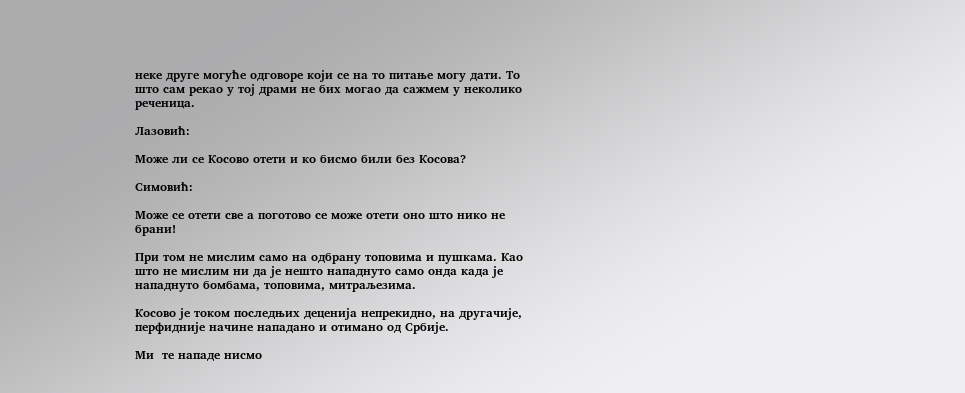неке друге могуће одговоре који се на то питање могу дати. То што сам рекао у тој драми не бих могао да сажмем у неколико реченица.

Лазовић:

Може ли се Косово отети и ко бисмо били без Косова?

Симовић:

Може се отети све а поготово се може отети оно што нико не брани!

При том не мислим само на одбрану топовима и пушкама. Као што не мислим ни да је нешто нападнуто само онда када је нападнуто бомбама, топовима, митраљезима.

Косово је током последњих деценија непрекидно, на другачије, перфидније начине нападано и отимано од Србије.

Ми  те нападе нисмо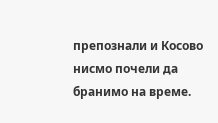препознали и Косово нисмо почели да бранимо на време.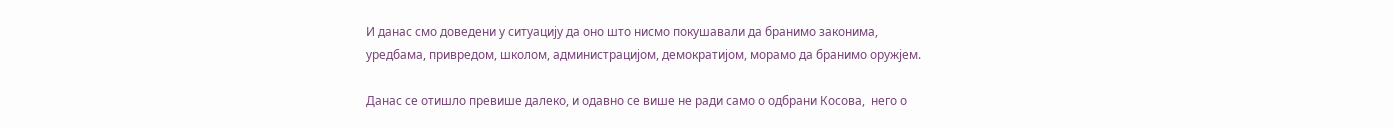И данас смо доведени у ситуацију да оно што нисмо покушавали да бранимо законима, уредбама, привредом, школом, администрацијом, демократијом, морамо да бранимо оружјем.

Данас се отишло превише далеко, и одавно се више не ради само о одбрани Косова,  него о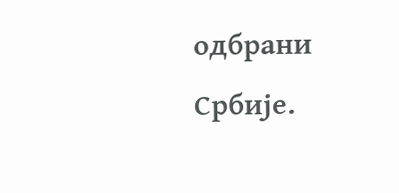одбрани Србије.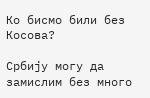Ко бисмо били без Косова?

Србију могу да замислим без много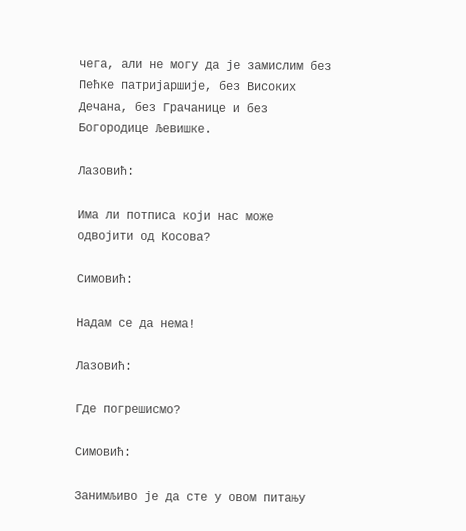чега, али не могу да је замислим без Пећке патријаршије, без Високих Дечана, без Грачанице и без Богородице Љевишке.

Лазовић:

Има ли потписа који нас може одвојити од Косова?

Симовић:

Надам се да нема!

Лазовић:

Где погрешисмо?

Симовић:

Занимљиво је да сте у овом питању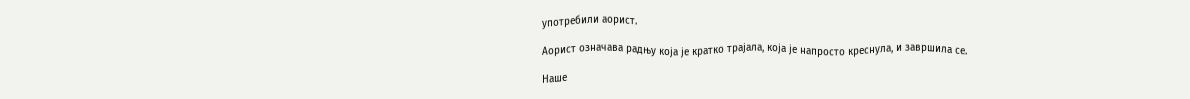употребили аорист.

Аорист означава радњу која је кратко трајала, која је напросто креснула, и завршила се.

Наше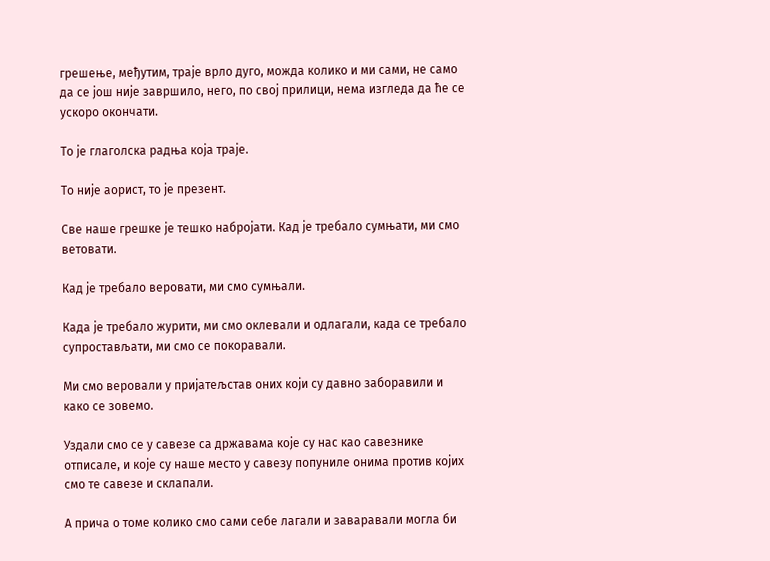грешење, међутим, траје врло дуго, можда колико и ми сами, не само да се још није завршило, него, по свој прилици, нема изгледа да ће се ускоро окончати.

То је глаголска радња која траје.

То није аорист, то је презент.

Све наше грешке је тешко набројати. Кад је требало сумњати, ми смо ветовати.

Кад је требало веровати, ми смо сумњали.

Када је требало журити, ми смо оклевали и одлагали, када се требало супростављати, ми смо се покоравали.

Ми смо веровали у пријатељстав оних који су давно заборавили и како се зовемо.

Уздали смо се у савезе са државама које су нас као савезнике отписале, и које су наше место у савезу попуниле онима против којих смо те савезе и склапали.

А прича о томе колико смо сами себе лагали и заваравали могла би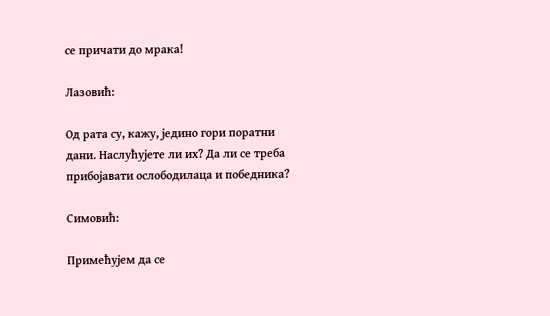се причати до мрака!

Лазовић:

Од рата су, кажу, једино гори поратни дани. Наслућујете ли их? Да ли се треба прибојавати ослободилаца и победника?

Симовић:

Примећујем да се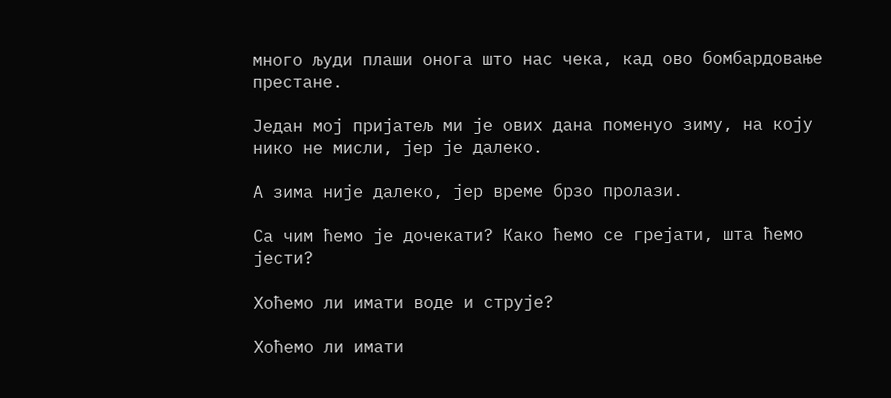много људи плаши онога што нас чека, кад ово бомбардовање престане.

Један мој пријатељ ми је ових дана поменуо зиму, на коју нико не мисли, јер је далеко.

А зима није далеко, јер време брзо пролази.

Са чим ћемо је дочекати? Како ћемо се грејати, шта ћемо јести?

Хоћемо ли имати воде и струје?

Хоћемо ли имати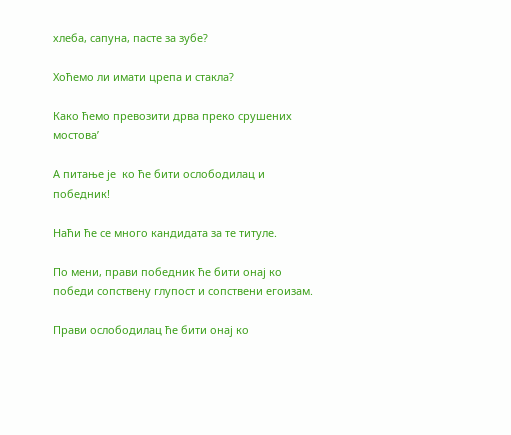хлеба, сапуна, пасте за зубе?

Хоћемо ли имати црепа и стакла?

Како ћемо превозити дрва преко срушених мостова’

А питање је  ко ће бити ослободилац и победник!

Наћи ће се много кандидата за те титуле.

По мени, прави победник ће бити онај ко победи сопствену глупост и сопствени егоизам.

Прави ослободилац ће бити онај ко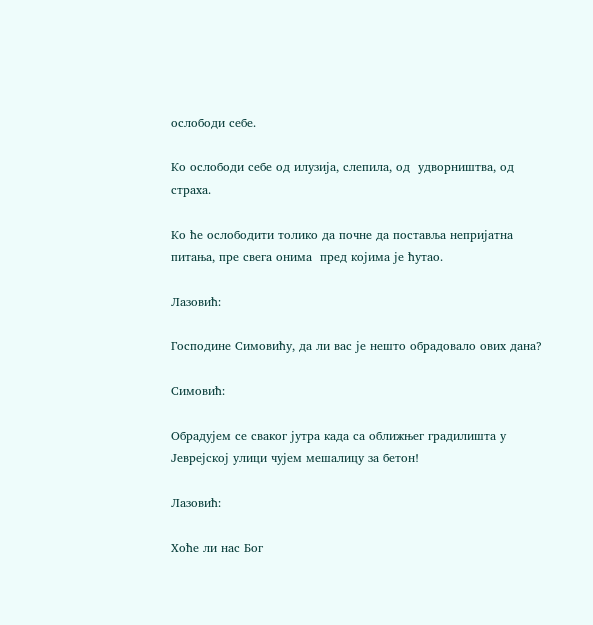ослободи себе.

Ко ослободи себе од илузија, слепила, од  удворништва, од страха.

Ко ће ослободити толико да почне да поставља непријатна питања, пре свега онима  пред којима је ћутао.

Лазовић:

Господине Симовићу, да ли вас је нешто обрадовало ових дана?

Симовић:

Обрадујем се сваког јутра када са оближњег градилишта у Јеврејској улици чујем мешалицу за бетон!

Лазовић:

Хоће ли нас Бог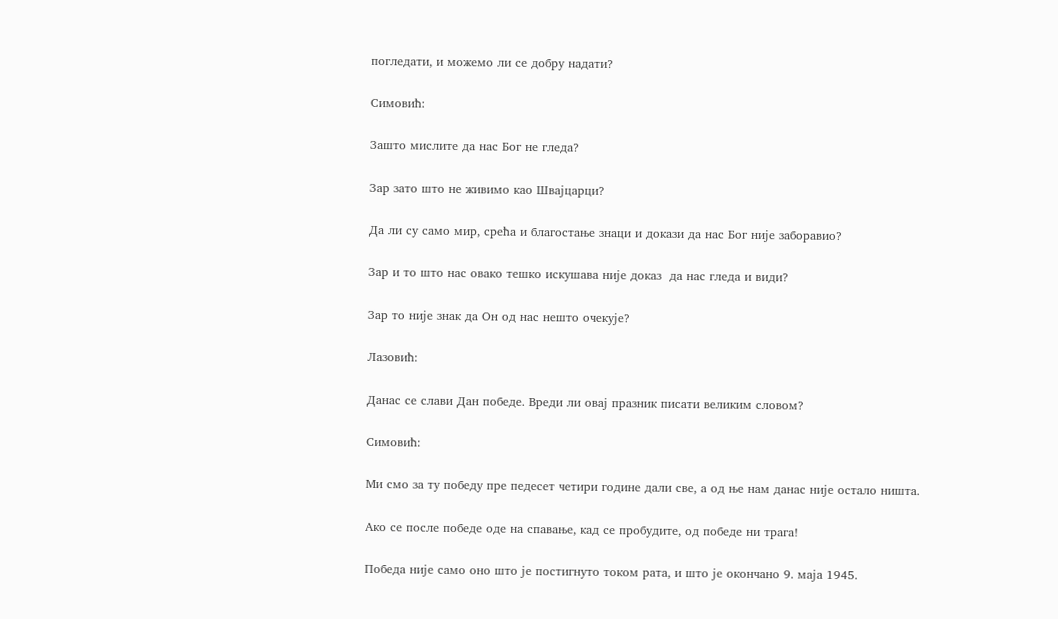погледати, и можемо ли се добру надати?

Симовић:

Зашто мислите да нас Бог не гледа?

Зар зато што не живимо као Швајцарци?

Да ли су само мир, срећа и благостање знаци и докази да нас Бог није заборавио?

Зар и то што нас овако тешко искушава није доказ  да нас гледа и види?

Зар то није знак да Он од нас нешто очекује?

Лазовић:

Данас се слави Дан победе. Вреди ли овај празник писати великим словом?

Симовић:

Ми смо за ту победу пре педесет четири године дали све, а од ње нам данас није остало ништа.

Ако се после победе оде на спавање, кад се пробудите, од победе ни трага!

Победа није само оно што је постигнуто током рата, и што је окончано 9. маја 1945.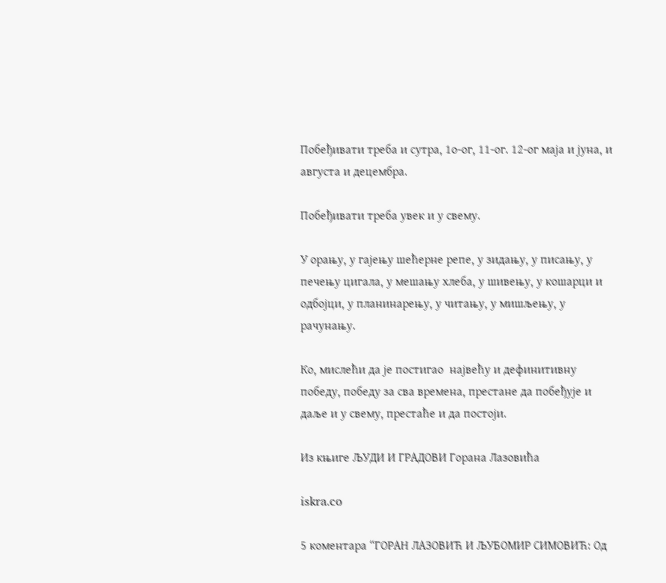Побеђивати треба и сутра, 1о-ог, 11-ог. 12-ог маја и јуна, и августа и децембра.

Побеђивати треба увек и у свему.

У орању, у гајењу шећерне репе, у зидању, у писању, у печењу цигала, у мешању хлеба, у шивењу, у кошарци и одбојци, у планинарењу, у читању, у мишљењу, у рачунању.

Ко, мислећи да је постигао  највећу и дефинитивну победу, победу за сва времена, престане да побеђује и даље и у свему, престаће и да постоји.

Из књиге ЉУДИ И ГРАДОВИ Горана Лазовића

iskra.co

5 коментара “ГОРАН ЛАЗОВИЋ И ЉУБОМИР СИМОВИЋ: Од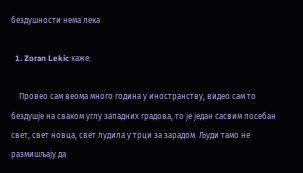бездушности нема лека

  1. Zoran Lekic каже:

    Провео сам веома много година у иностранству, видео сам то бездушје на сваком углу западних градова, то је један сасвим посебан свет, свет новца, свет лудила у трци за зарадом. Људи тамо не размишљају да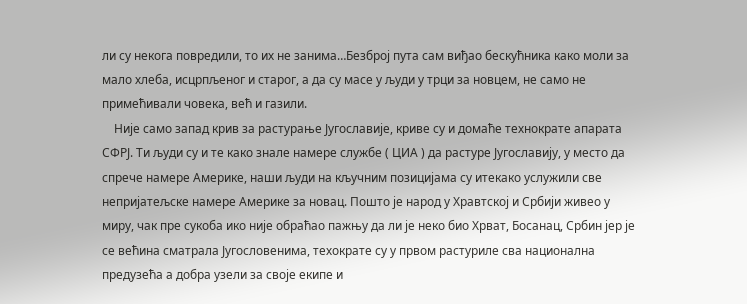ли су некога повредили, то их не занима…Безброј пута сам виђао бескућника како моли за мало хлеба, исцрпљеног и старог, а да су масе у људи у трци за новцем, не само не примећивали човека, већ и газили.
    Није само запад крив за растурање Југославије, криве су и домаће технократе апарата СФРЈ. Ти људи су и те како знале намере службе ( ЦИА ) да растуре Југославију, у место да спрече намере Америке, наши људи на кључним позицијама су итекако услужили све непријатељске намере Америке за новац. Пошто је народ у Хравтској и Србији живео у миру, чак пре сукоба ико није обраћао пажњу да ли је неко био Хрват, Босанац, Србин јер је се већина сматрала Југословенима, техократе су у првом растуриле сва национална предузећа а добра узели за своје екипе и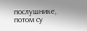послушнике, потом су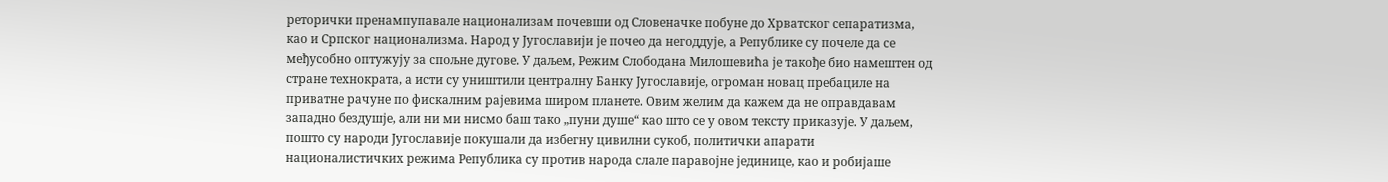реторички пренампупавале национализам почевши од Словеначке побуне до Хрватског сепаратизма, као и Српског национализма. Народ у Југославији је почео да негоддује, а Републике су почеле да се међусобно оптужују за спољне дугове. У даљем, Режим Слободана Милошевића је такође био намештен од стране технократа, а исти су уништили централну Банку Југославије, огроман новац пребациле на приватне рачуне по фискалним рајевима широм планете. Овим желим да кажем да не оправдавам западно бездушје, али ни ми нисмо баш тако „пуни душе“ као што се у овом тексту приказује. У даљем, пошто су народи Југославије покушали да избегну цивилни сукоб, политички апарати националистичких режима Република су против народа слале паравојне јединице, као и робијаше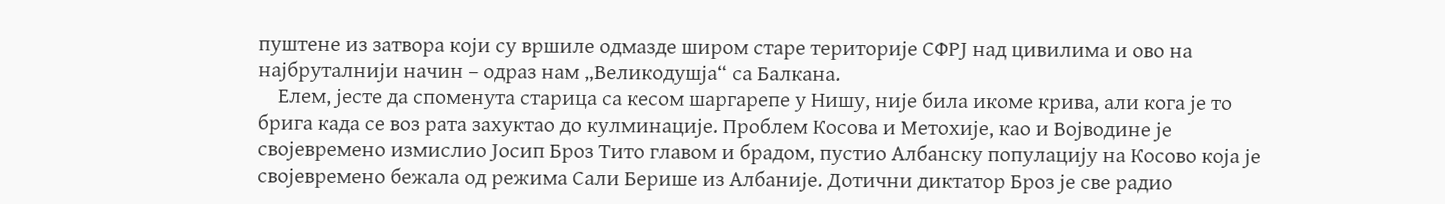пуштене из затвора који су вршиле одмазде широм старе територије СФРЈ над цивилима и ово на најбруталнији начин – одраз нам „Великодушја“ са Балкана.
    Елем, јесте да споменута старица са кесом шаргарепе у Нишу, није била икоме крива, али кога је то брига када се воз рата захуктао до кулминације. Проблем Косова и Метохије, као и Војводине је својевремено измислио Јосип Броз Тито главом и брадом, пустио Албанску популацију на Косово која је својевремено бежала од режима Сали Берише из Албаније. Дотични диктатор Броз је све радио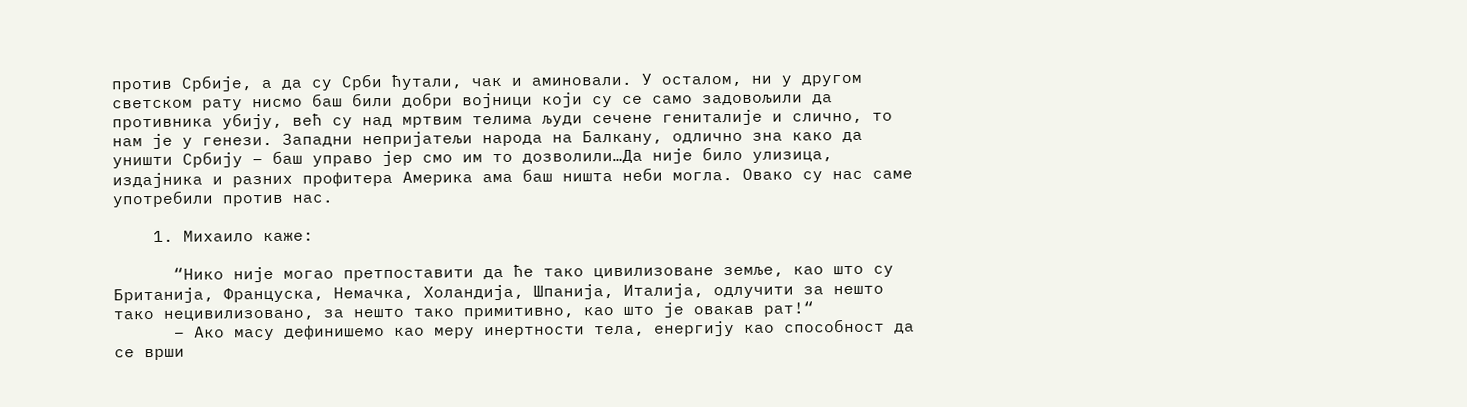против Србије, а да су Срби ћутали, чак и аминовали. У осталом, ни у другом светском рату нисмо баш били добри војници који су се само задовољили да противника убију, већ су над мртвим телима људи сечене гениталије и слично, то нам је у генези. Западни непријатељи народа на Балкану, одлично зна како да уништи Србију – баш управо јер смо им то дозволили…Да није било улизица, издајника и разних профитера Америка ама баш ништа неби могла. Овако су нас саме употребили против нас.

    1. Михаило каже:

      “Нико није могао претпоставити да ће тако цивилизоване земље, као што су Британија, Француска, Немачка, Холандија, Шпанија, Италија, одлучити за нешто тако нецивилизовано, за нешто тако примитивно, као што је овакав рат!“
      – Ако масу дефинишемо као меру инертности тела, енергију као способност да се врши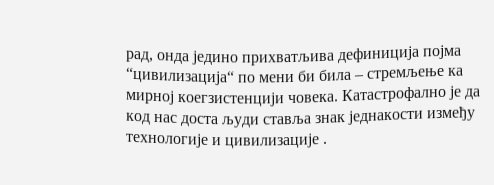рад, онда једино прихватљива дефиниција појма “цивилизација“ по мени би била – стремљење ка мирној коегзистенцији човека. Катастрофално је да код нас доста људи ставља знак једнакости између технологије и цивилизације .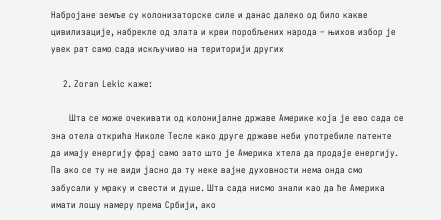Набројане земље су колонизаторске силе и данас далеко од било какве цивилизације, набрекле од злата и крви поробљених народа – њихов избор је увек рат само сада искључиво на територији других

    2. Zoran Lekic каже:

      Шта се може очекивати од колонијалне државе Америке која је ево сада се зна отела открића Николе Тесле како друге државе неби употребиле патенте да имају енергију фрај само зато што је Америка хтела да продаје енергију. Па ако се ту не види јасно да ту неке вајне духовности нема онда смо забусали у мраку и свести и душе. Шта сада нисмо знали као да ће Америка имати лошу намеру према Србији, ако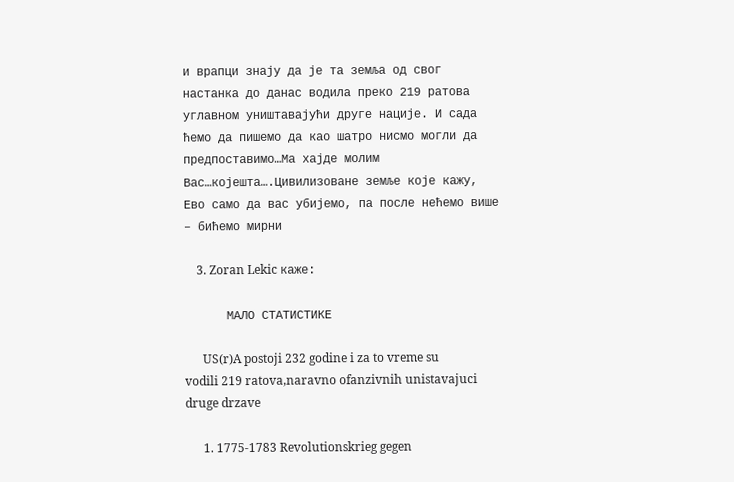и врапци знају да је та земља од свог настанка до данас водила преко 219 ратова углавном уништавајући друге нације. И сада ћемо да пишемо да као шатро нисмо могли да предпоставимо…Ма хајде молим Вас…којешта….Цивилизоване земље које кажу, Ево само да вас убијемо, па после нећемо више – бићемо мирни

    3. Zoran Lekic каже:

      МАЛО СТАТИСТИКЕ

      US(r)A postoji 232 godine i za to vreme su vodili 219 ratova,naravno ofanzivnih unistavajuci druge drzave

      1. 1775-1783 Revolutionskrieg gegen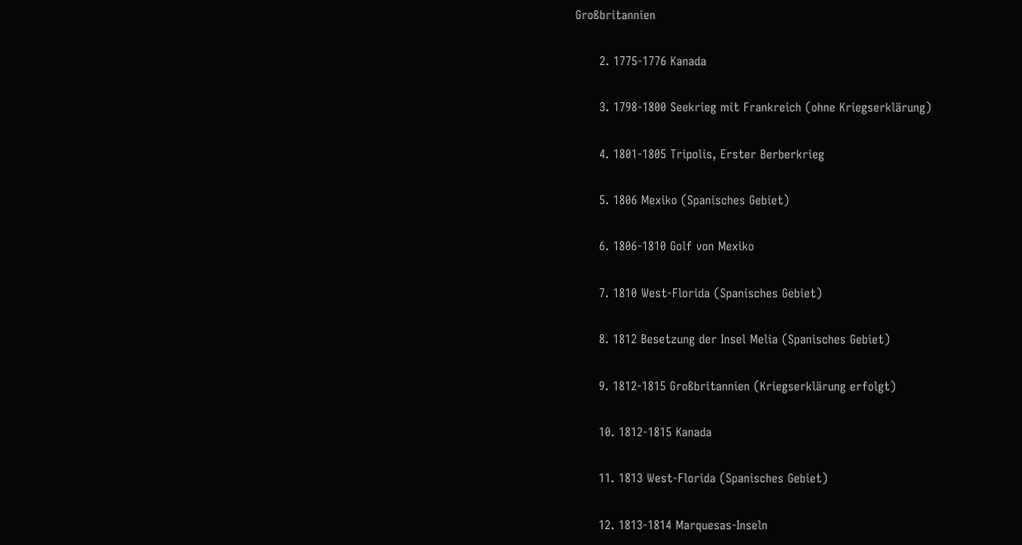Großbritannien

      2. 1775-1776 Kanada

      3. 1798-1800 Seekrieg mit Frankreich (ohne Kriegserklärung)

      4. 1801-1805 Tripolis, Erster Berberkrieg

      5. 1806 Mexiko (Spanisches Gebiet)

      6. 1806-1810 Golf von Mexiko

      7. 1810 West-Florida (Spanisches Gebiet)

      8. 1812 Besetzung der Insel Melia (Spanisches Gebiet)

      9. 1812-1815 Großbritannien (Kriegserklärung erfolgt)

      10. 1812-1815 Kanada

      11. 1813 West-Florida (Spanisches Gebiet)

      12. 1813-1814 Marquesas-Inseln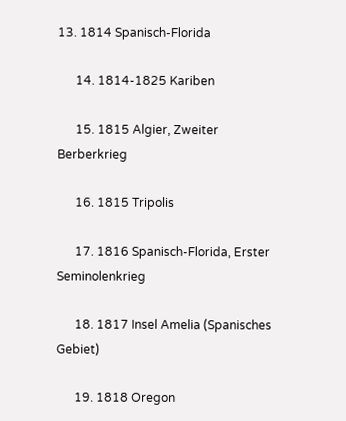13. 1814 Spanisch-Florida

      14. 1814-1825 Kariben

      15. 1815 Algier, Zweiter Berberkrieg

      16. 1815 Tripolis

      17. 1816 Spanisch-Florida, Erster Seminolenkrieg

      18. 1817 Insel Amelia (Spanisches Gebiet)

      19. 1818 Oregon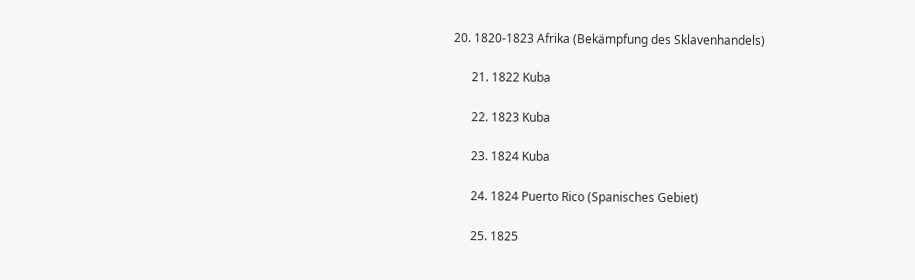20. 1820-1823 Afrika (Bekämpfung des Sklavenhandels)

      21. 1822 Kuba

      22. 1823 Kuba

      23. 1824 Kuba

      24. 1824 Puerto Rico (Spanisches Gebiet)

      25. 1825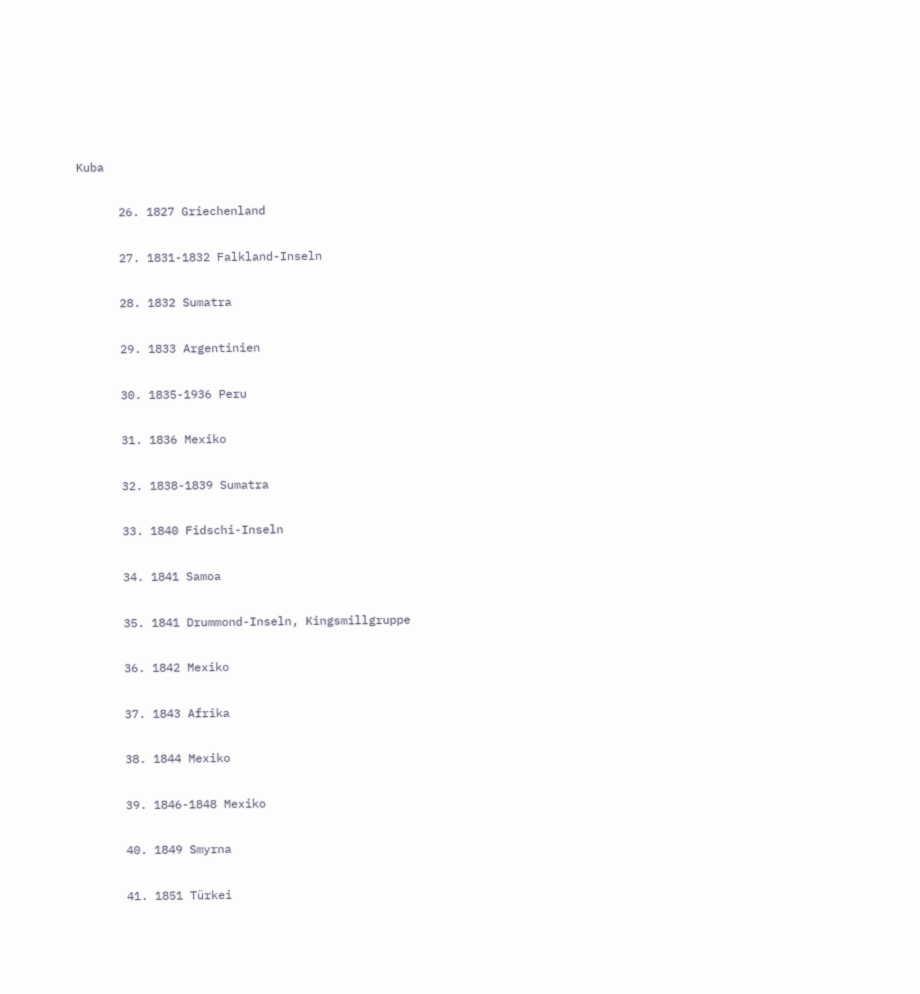Kuba

      26. 1827 Griechenland

      27. 1831-1832 Falkland-Inseln

      28. 1832 Sumatra

      29. 1833 Argentinien

      30. 1835-1936 Peru

      31. 1836 Mexiko

      32. 1838-1839 Sumatra

      33. 1840 Fidschi-Inseln

      34. 1841 Samoa

      35. 1841 Drummond-Inseln, Kingsmillgruppe

      36. 1842 Mexiko

      37. 1843 Afrika

      38. 1844 Mexiko

      39. 1846-1848 Mexiko

      40. 1849 Smyrna

      41. 1851 Türkei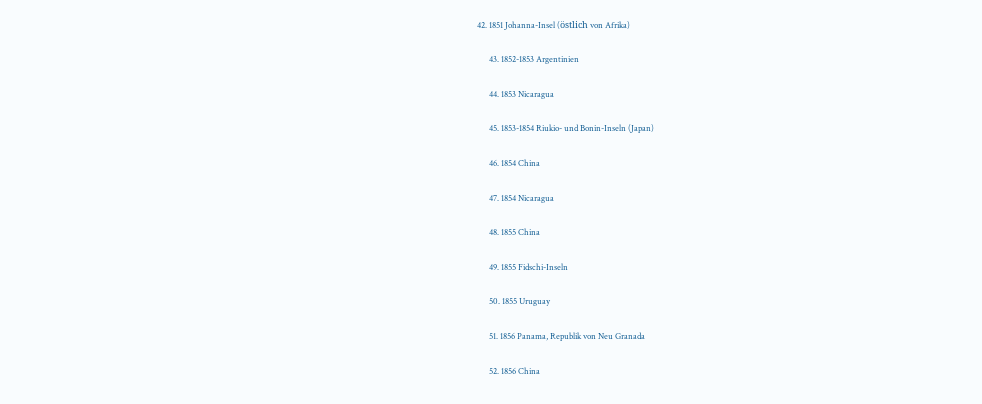42. 1851 Johanna-Insel (östlich von Afrika)

      43. 1852-1853 Argentinien

      44. 1853 Nicaragua

      45. 1853-1854 Riukio- und Bonin-Inseln (Japan)

      46. 1854 China

      47. 1854 Nicaragua

      48. 1855 China

      49. 1855 Fidschi-Inseln

      50. 1855 Uruguay

      51. 1856 Panama, Republik von Neu Granada

      52. 1856 China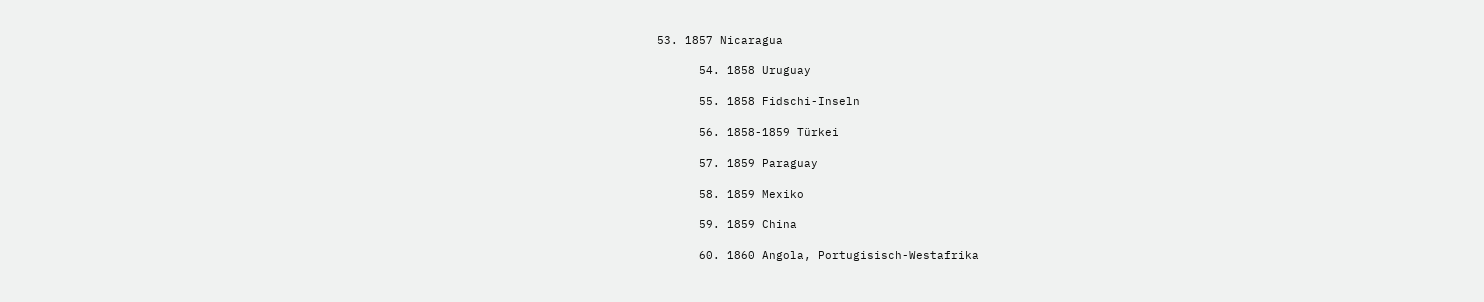53. 1857 Nicaragua

      54. 1858 Uruguay

      55. 1858 Fidschi-Inseln

      56. 1858-1859 Türkei

      57. 1859 Paraguay

      58. 1859 Mexiko

      59. 1859 China

      60. 1860 Angola, Portugisisch-Westafrika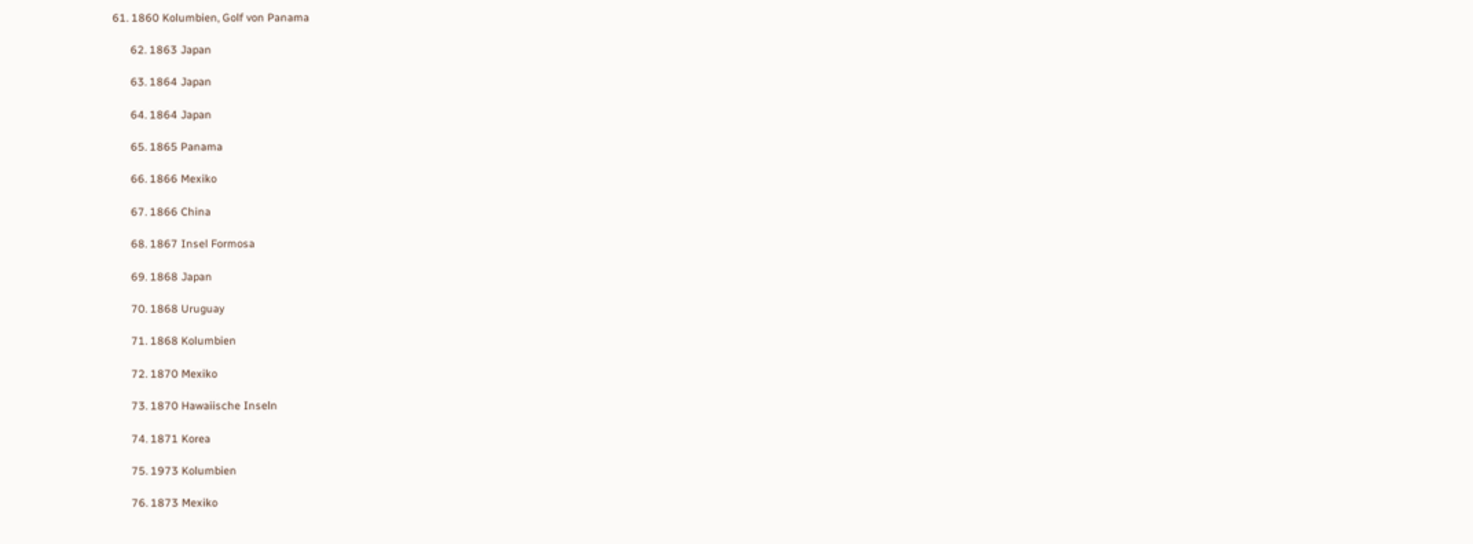61. 1860 Kolumbien, Golf von Panama

      62. 1863 Japan

      63. 1864 Japan

      64. 1864 Japan

      65. 1865 Panama

      66. 1866 Mexiko

      67. 1866 China

      68. 1867 Insel Formosa

      69. 1868 Japan

      70. 1868 Uruguay

      71. 1868 Kolumbien

      72. 1870 Mexiko

      73. 1870 Hawaiische Inseln

      74. 1871 Korea

      75. 1973 Kolumbien

      76. 1873 Mexiko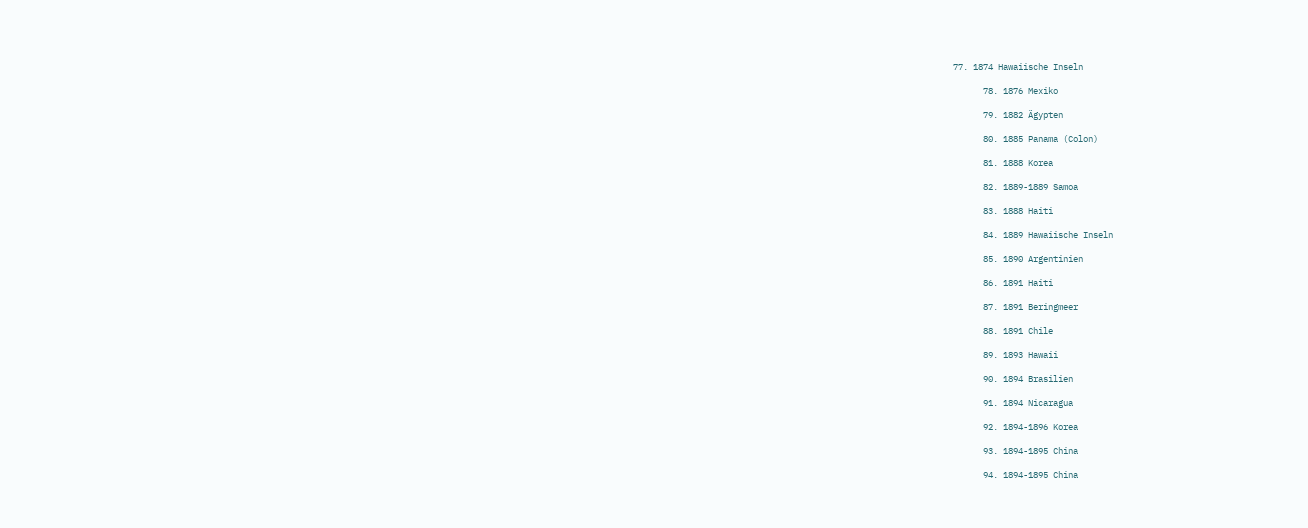77. 1874 Hawaiische Inseln

      78. 1876 Mexiko

      79. 1882 Ägypten

      80. 1885 Panama (Colon)

      81. 1888 Korea

      82. 1889-1889 Samoa

      83. 1888 Haiti

      84. 1889 Hawaiische Inseln

      85. 1890 Argentinien

      86. 1891 Haiti

      87. 1891 Beringmeer

      88. 1891 Chile

      89. 1893 Hawaii

      90. 1894 Brasilien

      91. 1894 Nicaragua

      92. 1894-1896 Korea

      93. 1894-1895 China

      94. 1894-1895 China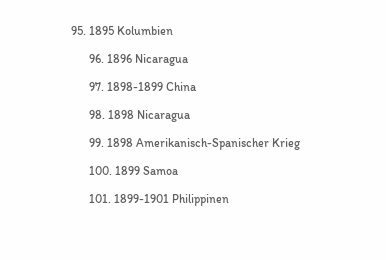95. 1895 Kolumbien

      96. 1896 Nicaragua

      97. 1898-1899 China

      98. 1898 Nicaragua

      99. 1898 Amerikanisch-Spanischer Krieg

      100. 1899 Samoa

      101. 1899-1901 Philippinen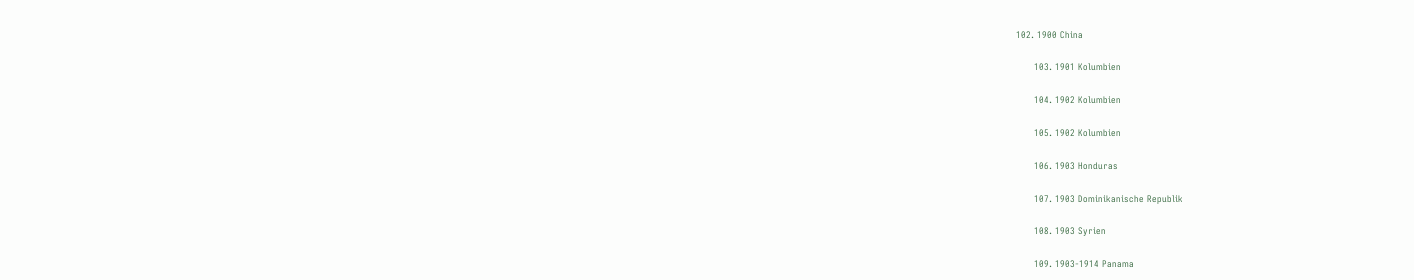102. 1900 China

      103. 1901 Kolumbien

      104. 1902 Kolumbien

      105. 1902 Kolumbien

      106. 1903 Honduras

      107. 1903 Dominikanische Republik

      108. 1903 Syrien

      109. 1903-1914 Panama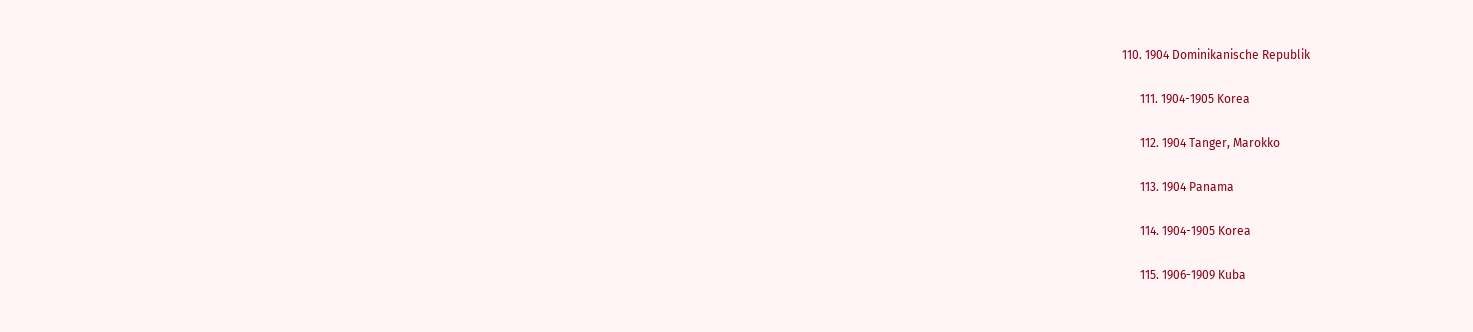110. 1904 Dominikanische Republik

      111. 1904-1905 Korea

      112. 1904 Tanger, Marokko

      113. 1904 Panama

      114. 1904-1905 Korea

      115. 1906-1909 Kuba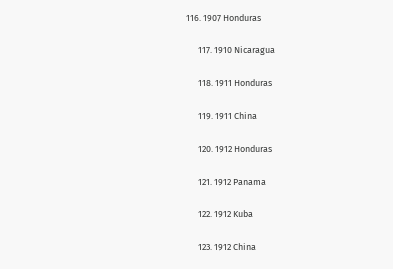116. 1907 Honduras

      117. 1910 Nicaragua

      118. 1911 Honduras

      119. 1911 China

      120. 1912 Honduras

      121. 1912 Panama

      122. 1912 Kuba

      123. 1912 China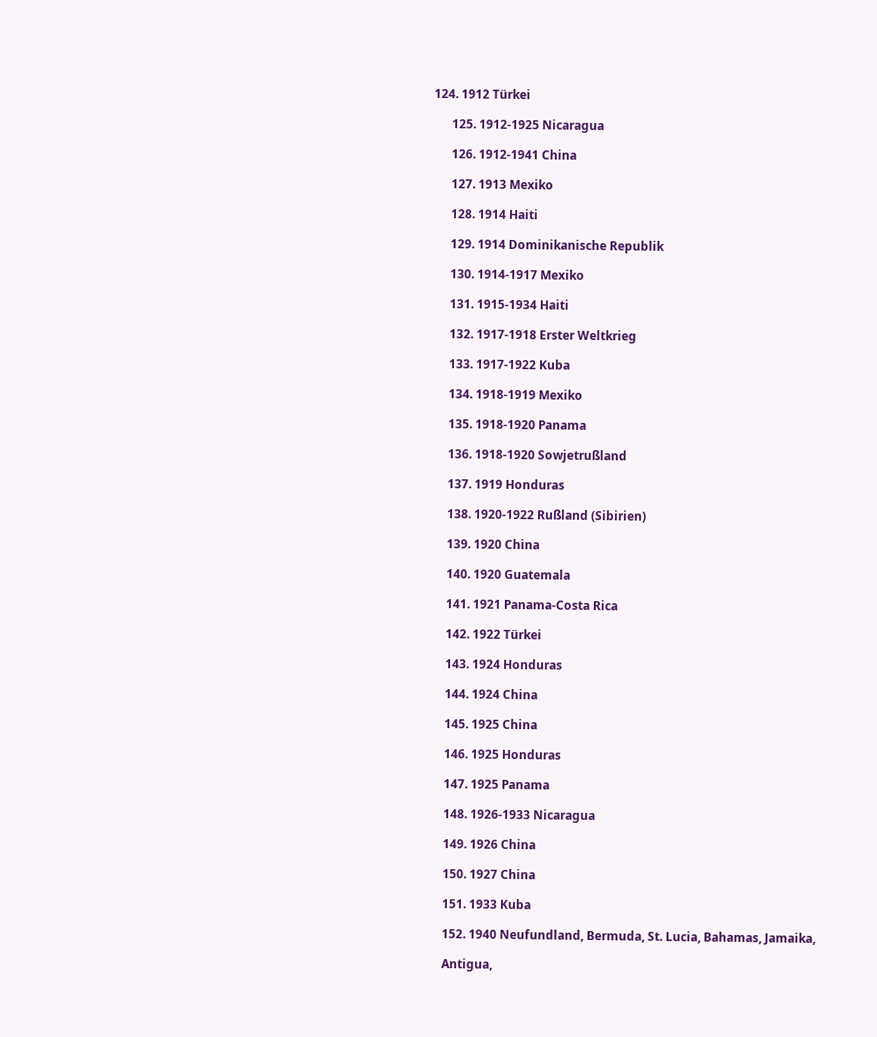124. 1912 Türkei

      125. 1912-1925 Nicaragua

      126. 1912-1941 China

      127. 1913 Mexiko

      128. 1914 Haiti

      129. 1914 Dominikanische Republik

      130. 1914-1917 Mexiko

      131. 1915-1934 Haiti

      132. 1917-1918 Erster Weltkrieg

      133. 1917-1922 Kuba

      134. 1918-1919 Mexiko

      135. 1918-1920 Panama

      136. 1918-1920 Sowjetrußland

      137. 1919 Honduras

      138. 1920-1922 Rußland (Sibirien)

      139. 1920 China

      140. 1920 Guatemala

      141. 1921 Panama-Costa Rica

      142. 1922 Türkei

      143. 1924 Honduras

      144. 1924 China

      145. 1925 China

      146. 1925 Honduras

      147. 1925 Panama

      148. 1926-1933 Nicaragua

      149. 1926 China

      150. 1927 China

      151. 1933 Kuba

      152. 1940 Neufundland, Bermuda, St. Lucia, Bahamas, Jamaika,

      Antigua,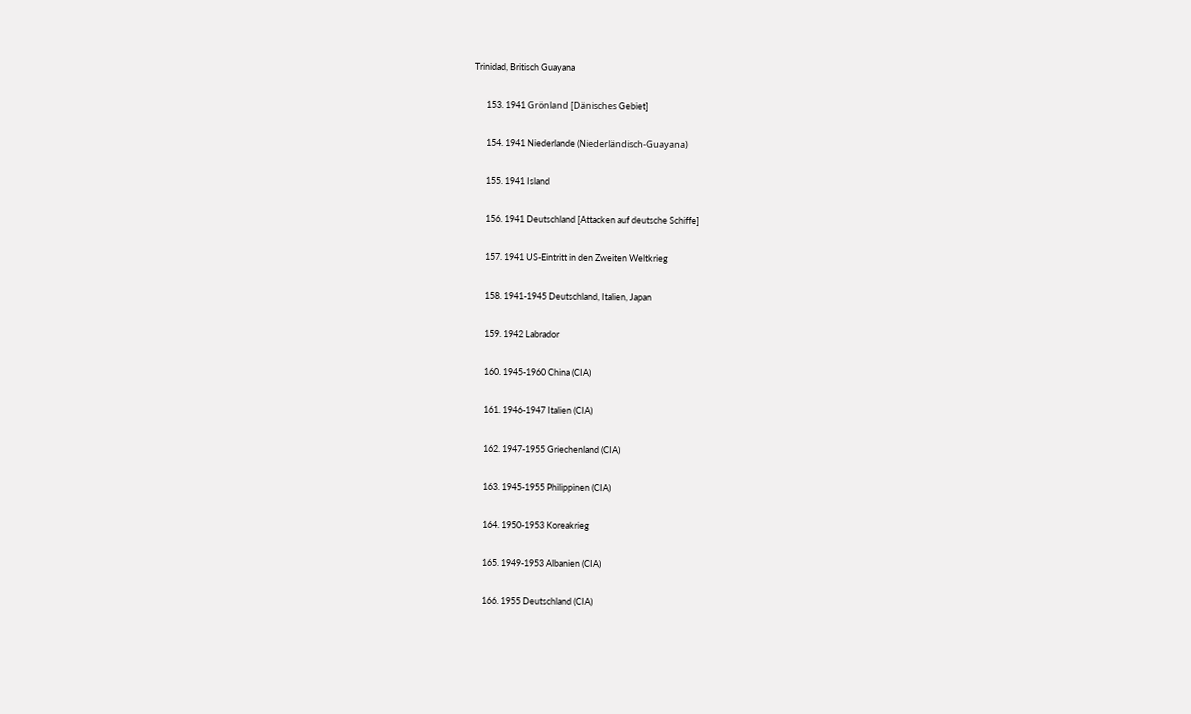Trinidad, Britisch Guayana

      153. 1941 Grönland [Dänisches Gebiet]

      154. 1941 Niederlande (Niederländisch-Guayana)

      155. 1941 Island

      156. 1941 Deutschland [Attacken auf deutsche Schiffe]

      157. 1941 US-Eintritt in den Zweiten Weltkrieg

      158. 1941-1945 Deutschland, Italien, Japan

      159. 1942 Labrador

      160. 1945-1960 China (CIA)

      161. 1946-1947 Italien (CIA)

      162. 1947-1955 Griechenland (CIA)

      163. 1945-1955 Philippinen (CIA)

      164. 1950-1953 Koreakrieg

      165. 1949-1953 Albanien (CIA)

      166. 1955 Deutschland (CIA)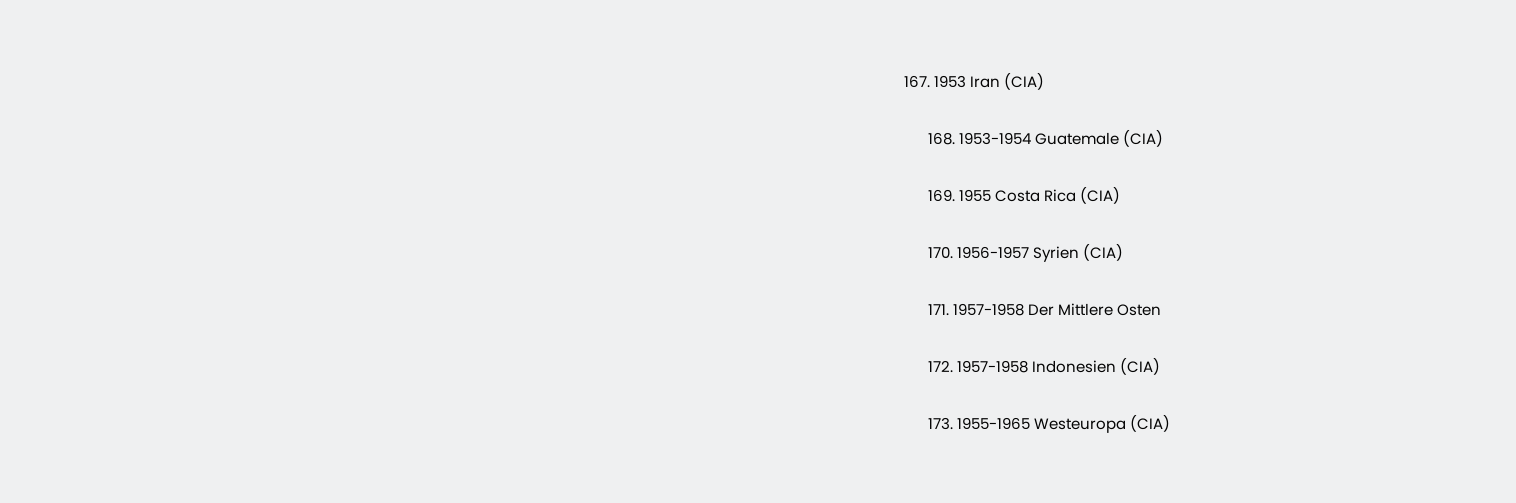167. 1953 Iran (CIA)

      168. 1953-1954 Guatemale (CIA)

      169. 1955 Costa Rica (CIA)

      170. 1956-1957 Syrien (CIA)

      171. 1957-1958 Der Mittlere Osten

      172. 1957-1958 Indonesien (CIA)

      173. 1955-1965 Westeuropa (CIA)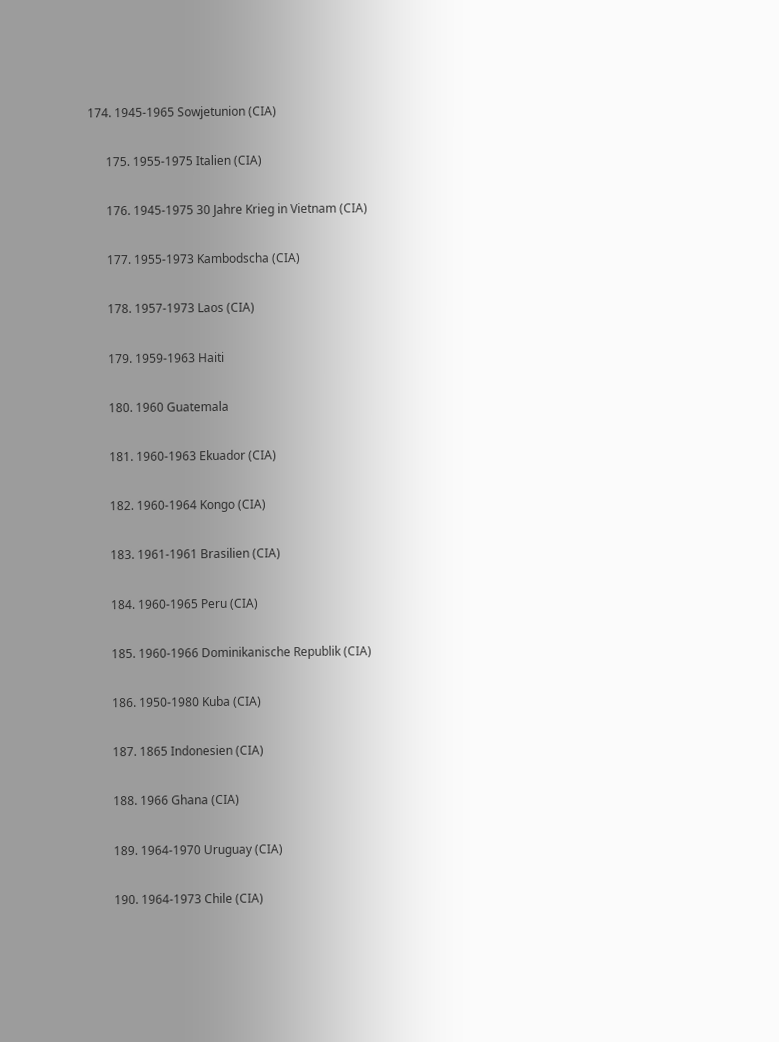174. 1945-1965 Sowjetunion (CIA)

      175. 1955-1975 Italien (CIA)

      176. 1945-1975 30 Jahre Krieg in Vietnam (CIA)

      177. 1955-1973 Kambodscha (CIA)

      178. 1957-1973 Laos (CIA)

      179. 1959-1963 Haiti

      180. 1960 Guatemala

      181. 1960-1963 Ekuador (CIA)

      182. 1960-1964 Kongo (CIA)

      183. 1961-1961 Brasilien (CIA)

      184. 1960-1965 Peru (CIA)

      185. 1960-1966 Dominikanische Republik (CIA)

      186. 1950-1980 Kuba (CIA)

      187. 1865 Indonesien (CIA)

      188. 1966 Ghana (CIA)

      189. 1964-1970 Uruguay (CIA)

      190. 1964-1973 Chile (CIA)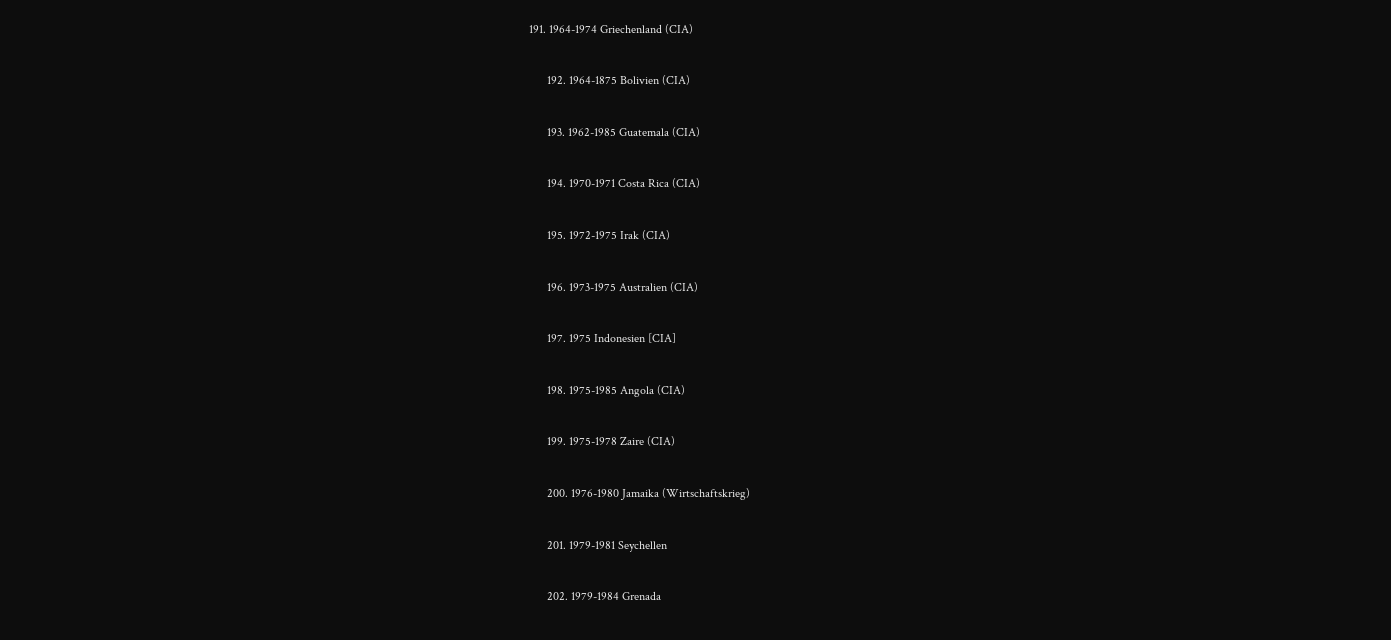191. 1964-1974 Griechenland (CIA)

      192. 1964-1875 Bolivien (CIA)

      193. 1962-1985 Guatemala (CIA)

      194. 1970-1971 Costa Rica (CIA)

      195. 1972-1975 Irak (CIA)

      196. 1973-1975 Australien (CIA)

      197. 1975 Indonesien [CIA]

      198. 1975-1985 Angola (CIA)

      199. 1975-1978 Zaire (CIA)

      200. 1976-1980 Jamaika (Wirtschaftskrieg)

      201. 1979-1981 Seychellen

      202. 1979-1984 Grenada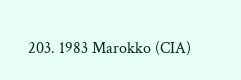203. 1983 Marokko (CIA)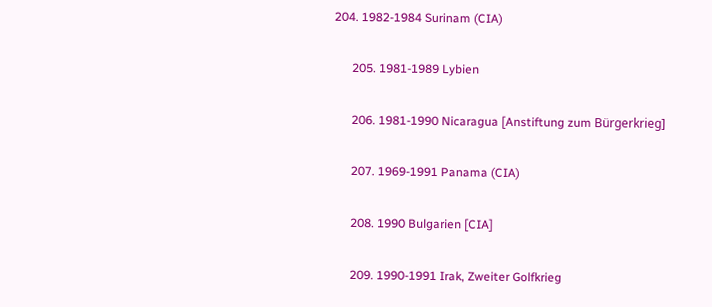204. 1982-1984 Surinam (CIA)

      205. 1981-1989 Lybien

      206. 1981-1990 Nicaragua [Anstiftung zum Bürgerkrieg]

      207. 1969-1991 Panama (CIA)

      208. 1990 Bulgarien [CIA]

      209. 1990-1991 Irak, Zweiter Golfkrieg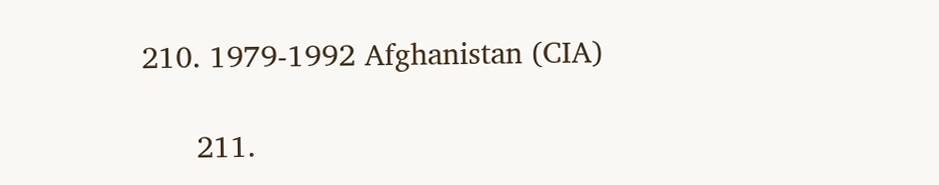210. 1979-1992 Afghanistan (CIA)

      211.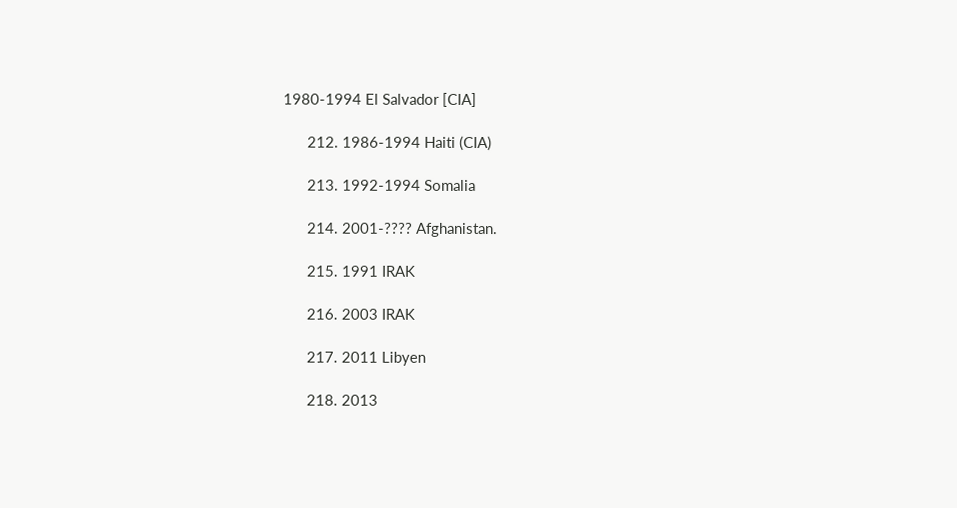1980-1994 El Salvador [CIA]

      212. 1986-1994 Haiti (CIA)

      213. 1992-1994 Somalia

      214. 2001-???? Afghanistan.

      215. 1991 IRAK

      216. 2003 IRAK

      217. 2011 Libyen

      218. 2013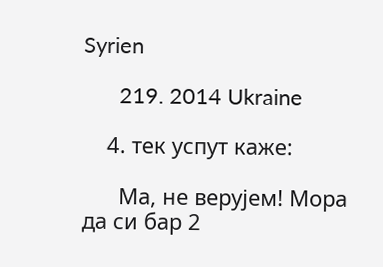Syrien

      219. 2014 Ukraine

    4. тек успут каже:

      Ма, не верујем! Мора да си бар 2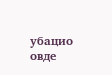убацио овде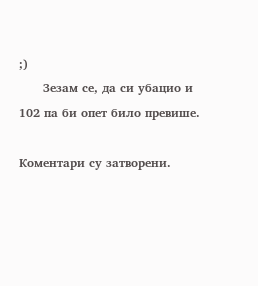;)
      Зезам се, да си убацио и 102 па би опет било превише.

Коментари су затворени.